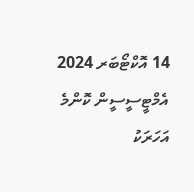14 އޮކްޓޯބަރ 2024
އެމްޓީސީސީން ކޮންމެ އަހަރަކު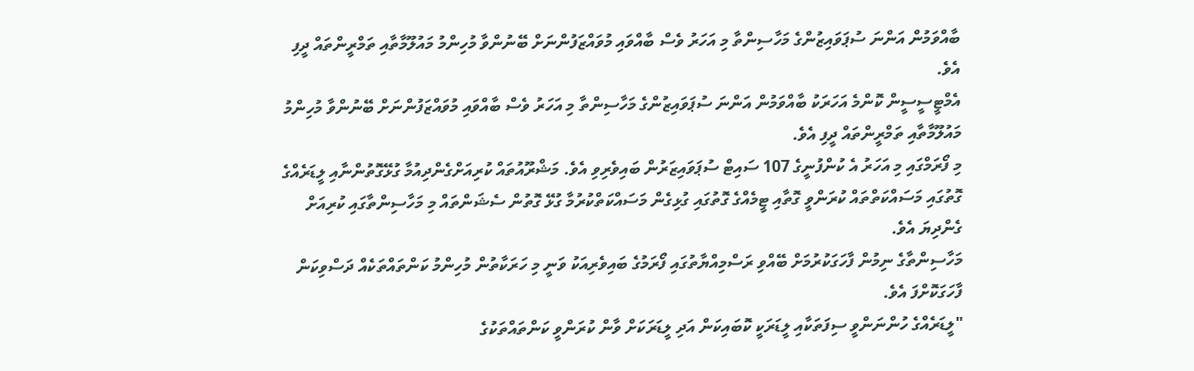ބާއްވަމުން އަންނަ ސުޕަވައިޒުންގެ މަހާސިންތާ މި އަހަރު ވެސް ބާއްވައި މުވައްޒަފުންނަށް ބޭނުންވާ މުހިންމު މައުލޫމާތާއި ތަމްރީންތައް ދީފި އެވެ.
އެމްޓީސީސީން ކޮންމެ އަހަރަކު ބާއްވަމުން އަންނަ ސުޕަވައިޒުންގެ މަހާސިންތާ މި އަހަރު ވެސް ބާއްވައި މުވައްޒަފުންނަށް ބޭނުންވާ މުހިންމު މައުލޫމާތާއި ތަމްރީންތައް ދީފި އެވެ.
މި ފޯރަމްގައި މި އަހަރު އެ ކުންފުނީގެ 107 ސައިޓް ސުޕަވައިޒަރުން ބައިވެރިވި އެވެ. މަޝްރޫއުތައް ކުރިއަށްގެންދިއުމާ ގުޅޭގޮތުންނާއި ލީޑަރެއްގެ ގޮތުގައި މަސައްކަތްތައް ކުރަންވީ ގޮތާއި ޓީމެއްގެ ގޮތުގައި ގުޅިގެން މަސައްކަތްކުރުމާ ގުޅޭ ގޮތުން ސެޝަންތައް މި މަހާސިންތާގައި ކުރިއަށް ގެންދިޔަ އެވެ.
މަހާސިންތާގެ ނިމުން ފާހަގަކުރުމަށް ބޭއްވި ރަސްމިއްޔާތުގައި ފޯރަމުގެ ބައިވެރިއަކު ވަނީ މި ހަރަކާތުން މުހިންމު ކަންތައްތަކެއް ދަސްވިކަން ފާހަގަކޮށްފަ އެވެ.
"ލީޑަރެއްގެ ހުންނަންވީ ސިފަތަކާއި ލީޑަރަކީ ކޮބައިކަން އަދި ލީޑަރަކަށް ވާން ކުރަންވީ ކަންތައްތަކުގެ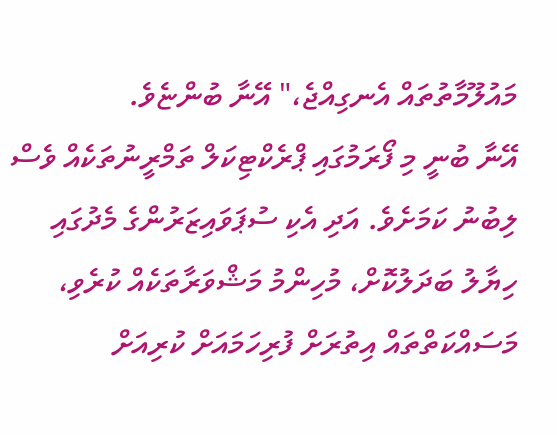މައުލޫމާތުތައް އެނގިއްޖެ،" އޭނާ ބުންޏެވެ.
އޭނާ ބުނީ މި ފޯރަމުގައި ޕްރެކްޓިކަލް ތަމްރީނުތަކެއް ވެސް ލިބުނު ކަމަށެވެ. އަދި އެކި ސުޕަވައިޒަރުންގެ މެދުގައި ހިޔާލު ބަދަލުކޮށް، މުހިންމު މަޝްވަރާތަކެއް ކުރެވި، މަސައްކަތްތައް އިތުރަށް ފުރިހަމައަށް ކުރިއަށް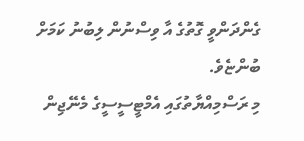ގެންދަންވީ ގޮތުގެ އާ ވިސްނުން ލިބުނު ކަމަށް ބުންޏެވެ.
މި ރަސްމިއްޔާތުގައި އެމްޓީސީސީގެ މެނޭޖިން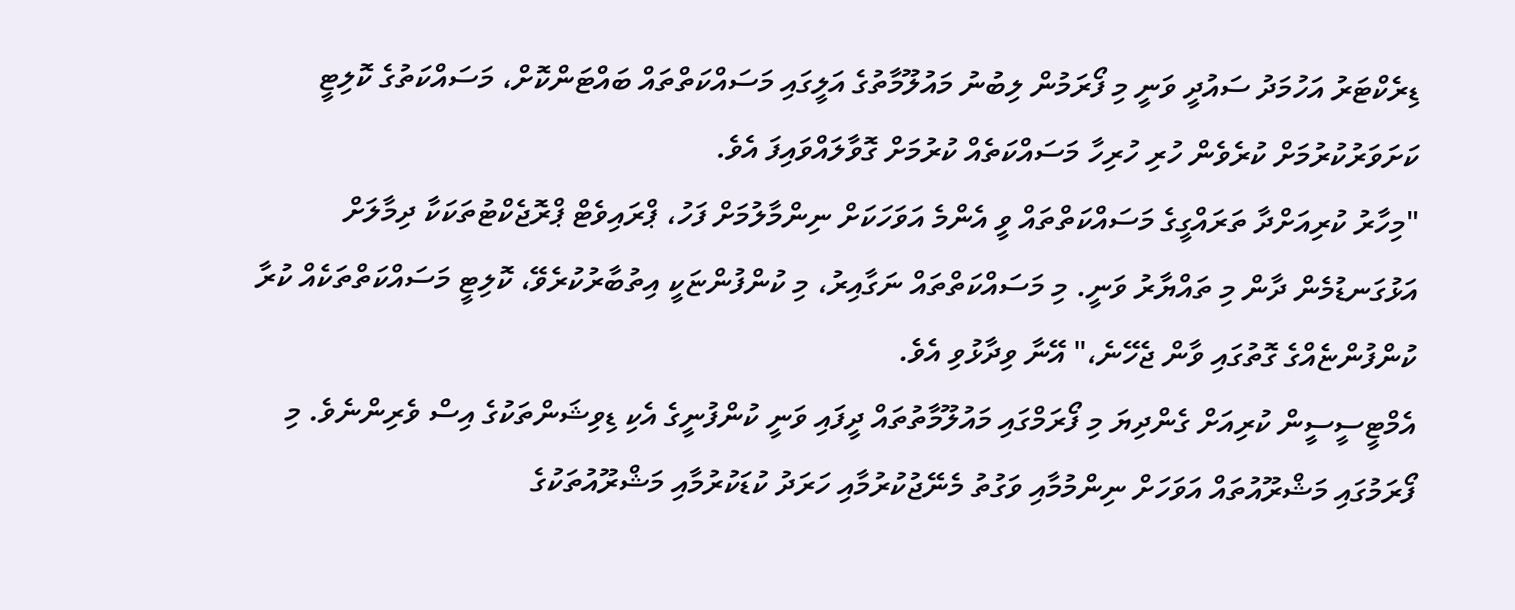ޑިރެކްޓަރު އަހުމަދު ސައުދީ ވަނީ މި ފޯރަމުން ލިބުނު މައުލޫމާތުގެ އަލީގައި މަސައްކަތްތައް ބައްޓަންކޮށް، މަސައްކަތުގެ ކޮލިޓީ ކަށަވަރުކުރުމަށް ކުރެވެން ހުރި ހުރިހާ މަސައްކަތެއް ކުރުމަށް ގޮވާލައްވައިފަ އެވެ.
"މިހާރު ކުރިއަށްދާ ތަރައްގީގެ މަސައްކަތްތައް ވީ އެންމެ އަވަހަކަށް ނިންމާލުމަށް ފަހު، ޕްރައިވެޓް ޕްރޮޖެކްޓުތަކަކާ ދިމާލަށް އަޅުގަނޑުމެން ދާން މި ތައްޔާރު ވަނީ. މި މަސައްކަތްތައް ނަގާއިރު، މި ކުންފުންޏަކީ އިތުބާރުކުރެވޭ، ކޮލިޓީ މަސައްކަތްތަކެއް ކުރާ ކުންފުންޏެއްގެ ގޮތުގައި ވާން ޖެހޭނެ،" އޭނާ ވިދާޅުވި އެވެ.
އެމްޓީސީސީން ކުރިއަށް ގެންދިޔަ މި ފޯރަމްގައި މައުލޫމާތުތައް ދީފައި ވަނީ ކުންފުނީގެ އެކި ޑިވިޝަންތަކުގެ އިސް ވެރިންނެވެ. މި ފޯރަމުގައި މަޝްރޫއުތައް އަވަހަށް ނިންމުމާއި ވަގުތު މެނޭޖުކުރުމާއި ހަރަދު ކުޑަކުރުމާއި މަޝްރޫއުތަކުގެ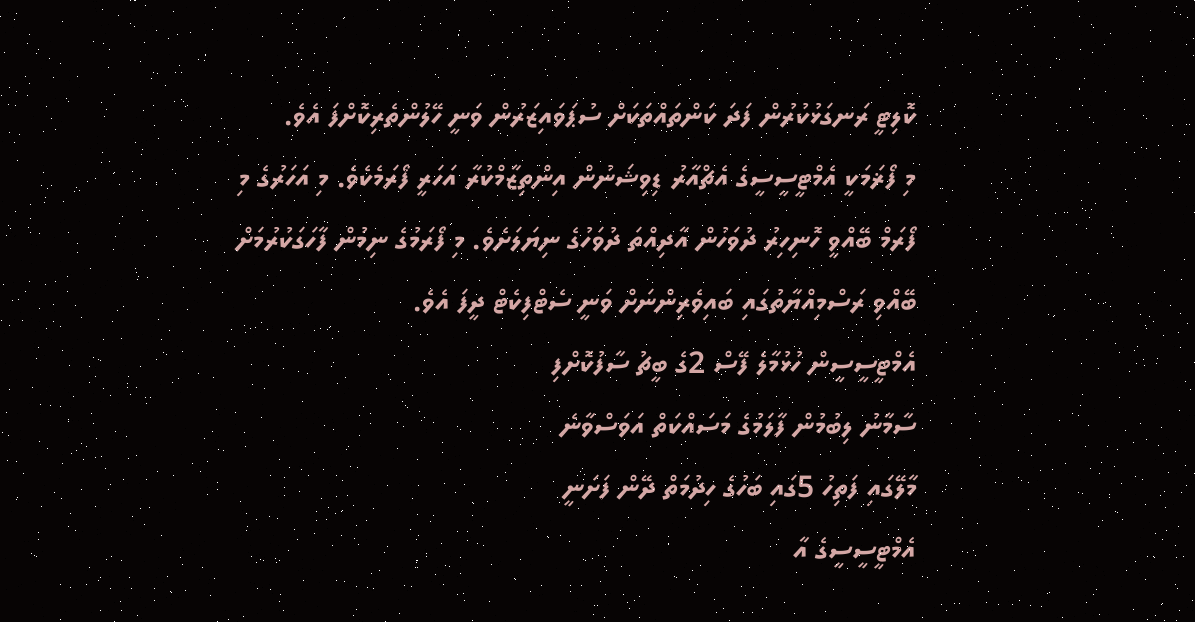ކޮލިޓީ ރަނގަޅުކުރުން ފަދަ ކަންތައްތަކަށް ސުޕަވައިޒަރުން ވަނީ ހޭލުންތެރިކޮށްފަ އެވެ.
މި ފޯޜަމަކީ އެމްޓީސީސީގެ އެޗްއާރު ޑިވިޝަނުން އިންތިޒާމްކުރާ އަހަރީ ފޯރަމެކެވެ. މި އަހަރުގެ މި ފޯރަމް ބޭއްވީ ހޮނިހިރު ދުވަހުން އާދިއްތަ ދުވަހުގެ ނިޔަލަށެވެ. މި ފޯރަމުގެ ނިމުން ފާހަގަކުރުމަށް ބޭއްވި ރަސްމިއްޔާތުގައި ބައިވެރިންނަށް ވަނީ ސެޓްފިކެޓް ދީފަ އެވެ.
އެމްޓީސީސީން ހުޅުމާލެ ފޭސް 2ގެ ބީޗު ސާފުކޮށްފި
ސާމާނު ލިބުމުން ފާލަމުގެ މަސައްކަތް އަވަސްވާނެ
މާލޭގައި ފަތިހު 5ގައި ބަހުގެ ހިދުމަތް ދޭން ފަށަނީ
އެމްޓީސީސީގެ އާ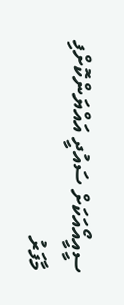ސީއީއޯއަކަށް ސައުދީ އައްޔަންކޮށްފި
މާފަރު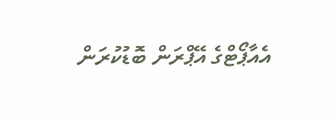އެއާޕޯޓްގެ އޭޕްރަން ބޮޑުކުރަން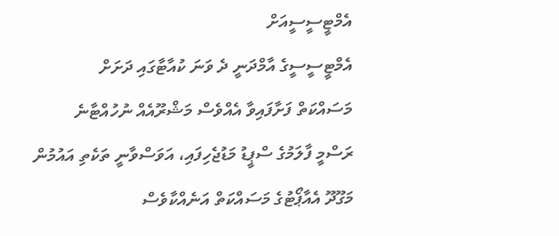އެމްޓީސީސީއަށް
އެމްޓީސީސީގެ އާމްދަނީ ދެ ވަނަ ކުއާޓާގައި ދަށަށް
މަސައްކަތް ފަށާފައިވާ އެއްވެސް މަޝްރޫއެއް ނުހުއްޓާނެ
ރަސްމީ ފާލަމުގެ ސްޕީޑު މަޑުޖެހިފައި، އަވަސްވާނީ ތަކެތި އައުމުން
މަގޫދޫ އެއާޕޯޓުގެ މަސައްކަތް އަނެއްކާވެސް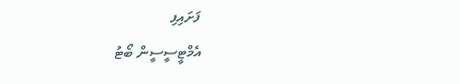ފަށައިފި
އެމްޓީސީސީން ބޯޓު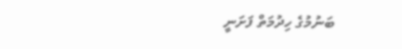ބަނުމުގެ ހިދުމަތް ފަށަނީ